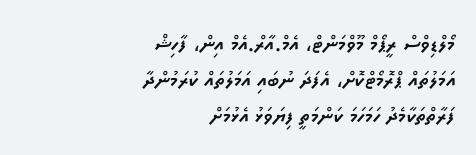މޯލްޑިވްސް ރީޕޯމް މޫވްމަންޓް، އެމް.އާރް.އެމް އިން، ފާހިޝް އަމަލުތައް ޕްރޮމޯޓްކޮށް، އެފަދަ ނުބައި އަމަލުތައް ކުރަމުންދާ ފަރާތްތަކާމެދު ހަމަހަމަ ކަންމަތީ ފިޔަވަޅު އެޅުމަށް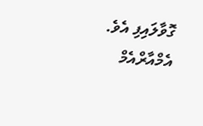ގޮވާލައިފި އެވެ.
އެމްއާރްއެމް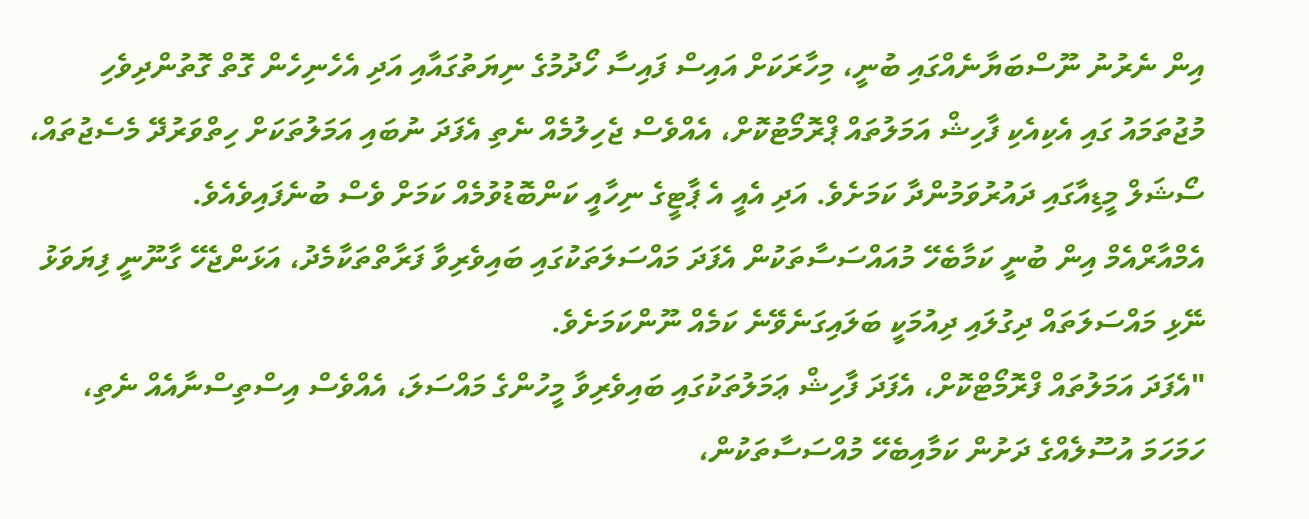އިން ނެރުނު ނޫސްބަޔާނެއްގައި ބުނީ، މިހާރަކަށް އައިސް ފައިސާ ހޯދުމުގެ ނިޔަތުގައާއި އަދި އެހެނިހެން ގޮތް ގޮތުންދިވެހި މުޖުތަމައު ގައި އެކިއެކި ފާހިޝް އަމަލުތައް ޕްރޮމޯޓުކޮށް، އެއްވެސް ޖެހިލުމެއް ނެތި އެފަދަ ނުބައި އަމަލުތަކަށް ހިތްވަރުދޭ މެސެޖުތައް، ސޯޝަލް މީޑިއާގައި ދައުރުވަމުންދާ ކަމަށެވެ. އަދި އެއީ އެ ޕާޓީގެ ނިހާއީ ކަންބޮޑުވުމެއް ކަމަށް ވެސް ބުނެފައިވެއެވެ.
އެމްއާރްއެމް އިން ބުނީ ކަމާބެހޭ މުއައްސަސާތަކުން އެފަދަ މައްސަލަތަކުގައި ބައިވެރިވާ ފަރާތްތަކާމެދު، އަޅަންޖެހޭ ގާނޫނީ ފިޔަވަޅު ނޭޅި މައްސަލަތައް ދިގުލައި ދިއުމަކީ ބަލައިގަނެވޭނެ ކަމެއް ނޫންކަމަށެވެ.
"އެފަދަ އަމަލުތައް ފްރޮމޯޓްކޮށް، އެފަދަ ފާހިޝް ޢަމަލުތަކުގައި ބައިވެރިވާ މީހުންގެ މައްސަލަ، އެއްވެސް އިސްތިސްނާއެއް ނެތި، ހަމަހަމަ އުސޫލެއްގެ ދަށުން ކަމާއިބެހޭ މުއްސަސާތަކުން،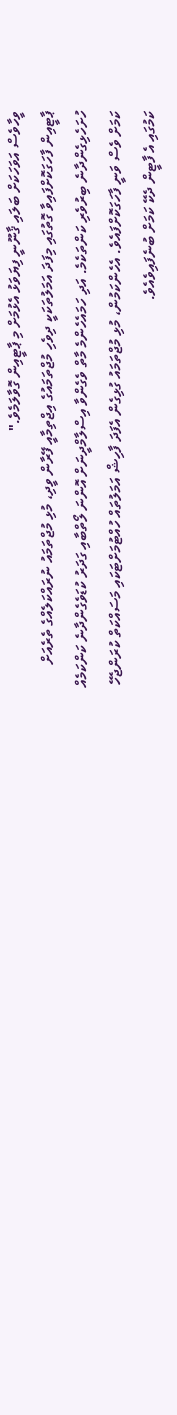ވީހާވެސް އަވަހަކަށް ބަލައި ޤާނޫނީ ފިޔަވަޅު އެޅުމަށް މި ޕާޓީއިން ގޮވާލަމެވެ."
ޕާޓީއިން ފާހަގަކޮށްފައިވާ ގޮތުގައި މިފަދަ އަމަލުތަކަކީ ދިވެހި މުޖްތަމައުގެ އިޖްތިމާއީ ފޭރާން ވީދި، މުޅި މުޖްތަމައު ނުރައްކަލެއްގެ ތެރެއަށް ހުށަހެޅިގެންދާނެ ބިރުވެރި ކަންތަކެމެ. އަދި ހަމައެހެންމެ މާތް ވެގެންވާ އިސްލާމްދީނަށް އޮންނަ ލޯތްބާއި ގަދަރު ކުޑަވެގެންދާނެ ކަންކަމެއް ކަމަށް ވެސް ވަނީ ފާހަގަކޮށްފައެވެ. އެހެންކަމުން، މުޅި މުޖްތަމައު ގުޅިގެން އެފަދަ ފާހިޝް އަމަލުތައް ހުއްޓުމަށްޓަކައި މަސައްކަތް ކުރަންޖެހޭ ކަމުގައި އެ ފާޓީން ދެކޭ ކަމަށް ބުނެފައިވެއެވެ.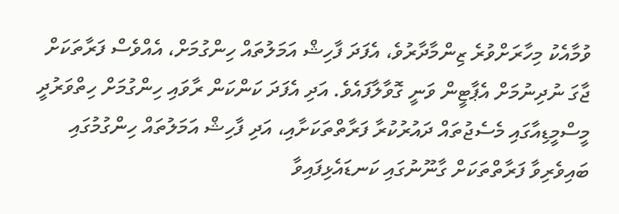ވުމާއެކު މިހާރަށްވުރެ ޒިންމާދާރުވެ، އެފަދަ ފާހިޝް އަމަލުތައް ހިންގުމަށް، އެއްވެސް ފަރާތަކަށް ޖާގަ ނުދިނުމަށް އެޕާޓީން ވަނީ ގޮވާލާފައެވެ. އަދި އެފަދަ ކަންކަން ރާވައި ހިންގުމަށް ހިތްވަރުދީ މީސްމީޑިއާގައި މެސެޖުތައް ދައުރުކުރާ ފަރާތްތަކަށާއި، އަދި ފާހިޝް އަމަލުތައް ހިންގުމުގައި ބައިވެރިވާ ފަރާތްތަކަށް ގާނޫނުގައި ކަނޑައެޅިފައިވާ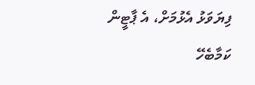ފިޔަވަޅު އެޅުމަށް، އެ ޕާޓީން ކަމާބެހޭ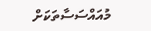މުއައްސަސާތަކަށް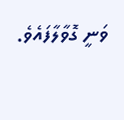ވަނީ ގޮވާލާފައެވެ.